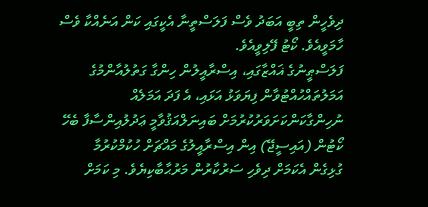ދިވެހީން ތިބީ އަބަދު ވެސް ފަލަސްތީނާ އެކީގައި ކަން އަނެއްކާ ވެސް ހާމަވީއެވެ. ކޯޓު ފޭލިވީއެވެ.
ފަލަސްޠީނުގެ ޣައްޒާގައި، އިސްރާއީލުން ހިންގާ ގަތުލުއާންމުގެ އަމަލުތައްހުއްޓުވާން ފިޔަވަޅު އަޅައި، އެ ފަދަ އަމަލެއް ނުހިންގާކަންކަށަވަރުކުރުމަށް ބައިނަލްއަޤުވާމީ ޢަދުލުއިންސާފާ ބެހޭ ކޯޓުން (އައިސީޖޭ) އިން އިސްރާއީލުގެ މައްޗަށް ހުކުމްކުރުމާ ގުޅިގެން އެކަމަށް ދިވެހި ސަރުކާރުން މަރުޙާބާކިޔެވެ. މި ކަމަށް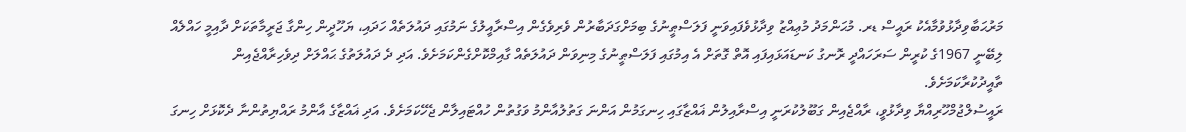މަރުޙަބާވިދާޅުވުމާއެކު ރައީސް ޑރ. މުޙަންމަދު މުޢިއްޒު ވިދާޅުވެފައިވަނީ ފަލަސްޠީނުގެ ބިމަށްގަދަބާރުން ވެރިވެގެން އިސްރާއީލުގެ ނަމުގައި ދައުލަތެއް ހަދައި، ޔަހޫދީން ހިންގާ ޖަރީމާތަކަށް ދާއިމީ ހައްލެއް ލިބޭނީ 1967ގެ ކުރީން ސަރަހައްދީ ރޮނގު ކަނޑައަޅައިފައި އޮތް ގޮތަށް އެ އިމުގައި ފަލަސްޠީނުގެ މިނިވަން ދައުލަތެއް ގާއިމްކޮށްގެންކަމަށެވެ. އަދި ދެ ދައުލަތުގެ ޙައްލަށް ދިވެހިރާއްޖެއިން ތާއީދުކުރާކަމަށެވެ.
ރައީސުލްޖުމްހޫރިއްޔާ ވިދާޅުވީ، ރާއްޖެއިން ގަބޫލުކުރަނީ އިސްރާއިލުން ޣައްޒާގައި ހިނގަމުން އަންނަ ގަތުލުއާންމު ވަގުތުން ހުއްޓައިލާން ޖެހޭކަމަށެވެ. އަދި ޣައްޒާގެ އާންމު ރައްޔިތުންނާ ދެކޮޅަށް ހިނގަ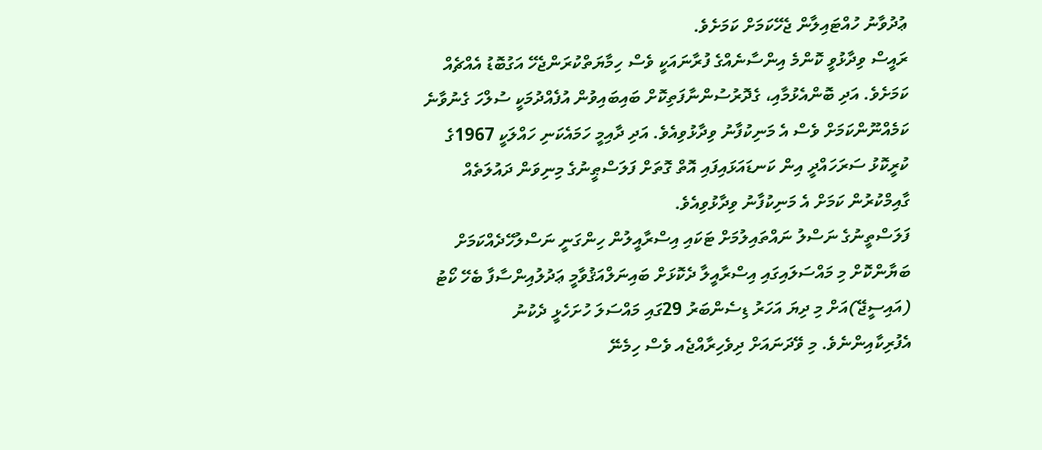ޢުދުވާނު ހުއްޓައިލާން ޖެހޭކަމަށް ކަމަށެވެ.
ރައީސް ވިދާޅުވީ ކޮންމެ އިންސާނެއްގެ ފުރާނައަކީ ވެސް ހިމާޔަތްކުރަންޖެހޭ އަގުބޮޑު އެއްޗެއް ކަމަށެވެ. އަދި ބޮންއެޅުމާއި، ގެދޮރުސުންނާފަތިކޮށް ބައިބައިވުން އުފެއްދުމަކީ ސުލްހަ ގެނުވާނެ ކަމެއްނޫންކަމަށް ވެސް އެ މަނިކުފާނު ވިދާޅުވިއެވެ. އަދި ދާއިމީ ހަމައެކަނި ހައްލަކީ 1967ގެ ކުރީކޮޅު ސަރަހައްދީ އިން ކަނޑައަޅައިފައި އޮތް ގޮތަށް ފަލަސްޠީނުގެ މިނިވަން ދައުލަތެއް ގާއިމްކުރުން ކަމަށް އެ މަނިކުފާނު ވިދާޅުވިއެވެ.
ފަލަސްތީނުގެ ނަސްލު ނައްތައިލުމަށް ޓަކައި އިސްރާއީލުން ހިންގަނީ ނަސްލުހޭދެއްކަމަށް ބަޔާންކޮށް މި މައްސަލައިގައި އިސްރާއީލާ ދެކޮޅަށް ބައިނަލްއަޤުވާމީ ޢަދުލުއިންސާފާ ބެހޭ ކޯޓު (އައިސީޖޭ)އަށް މި ދިޔަ އަހަރު ޑިސެންބަރު 29ގައި މައްސަލަ ހުށަހެޅީ ދެކުނު އެފުރިކާއިންނެވެ. މި ވޭދަނައަށް ދިވެހިރާއްޖެއ ވެސް ހިމެނޭ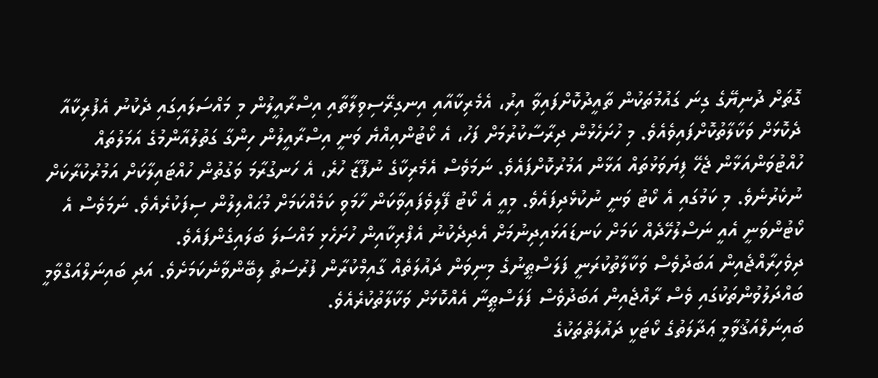ގޮތަށް ދުނިޔޭގެ ގިނަ ގައުމުތަކުން ތާއީދުކޮށްފައިވާ އިރު، އެމެރިކާއާއި އިނގިރޭސިވިލާތާއި އިސްރާއީލުން މި މައްސަލައިގައި ދެކުނު އެފުރިކާއާ ދެކޮޅަށް ވަކާލާތުކޮށްފައިވެއެވެ. މި ހުށަހެޅުން ދިރާސާކުރުމަށް ފަހު، އެ ކޯޓުންއިއްޔެ ވަނީ އިސްރާއީލުން ހިންގާ ގަތުލުއާންމުގެ އަމަލުތައް ހުއްޓުވަންއަޅާން ޖެހޭ ފިޔަވަޅުތައް އަޅާން އަމުރުކޮށްފައެވެ. ނަމަވެސް އެމެރިކާގެ ނުފޫޒާ ހުރެ، އެ ހަނގުރާމަ ވަގުތުން ހުއްޓައިލާކަށް އަމުރުކުރާކަށް ނުކެރުނެވެ. މި ކަމުގައި އެ ކޯޓު ވަނީ ނުކުޅެދިފައެވެ. މިއީ އެ ކޯޓު ފޭލިވެފައިވާކަން ހާމަވި ކަމެއްކަމަށް މުޙައްލިލުން ސިފަކުރެއެވެ. ނަމަވެސް އެ ކޯޓުންވަނީ އެއީ ނަސްލުހޭދެއް ކަމަށް ކަނޑައަޅައިދިނުމަށް އެދިދެކުނު އެފްރިކާއިން ހުށަހެޅި މައްސަލަ ބަލައިގެންފައެވެ.
ދިވެހިރާއްޖެއިން އަބަދުވެސް ވަކާލާތުކުރަނީ ފަލަސްޠީނުގެ މިނިވަން ދައުލަތެއް ގާއިމްކުރާން ފުރުސަތު ލިބޭންވާނެކަމަށެވެ. އަދި ބައިނަލްއަގްވާމީ ބައްދަލުވުންތަކުގައި ވެސް ރާއްޖެއިން އަބަދުވެސް ފަލަސްޠީނާ އެއްކޮޅަށް ވަކާލާތުކުރެއެވެ.
ބައިނަލްއަޤުވާމީ ޢަދާލަތުގެ ކޯޓަކީ ދައުލަތްތަކުގެ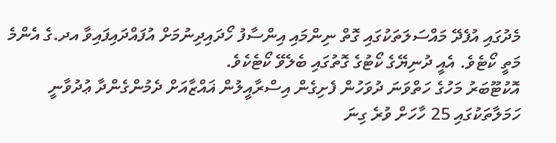މެދުގައި އުފެދޭ މައްސަލަތަކުގައި ގޮތް ނިންމައި އިންސާފު ހޯދައިދިނުމަށް އުފައްދައިފައިވާ އދ.ގެ އެންމެ މަތީ ކޯޓެވެ. އެއީ ދުނިޔޭގެ ކޯޓުގެ ގޮތުގައި ބެލެވޭ ކޯޓެކެވެ.
އޮކުޓޫބަރު މަހުގެ ހަތްވަނަ ދުވަހުން ފެށިގެން އިސްރާއީލުން ޣައްޒާއަށް ދެމުންގެންދާ ޢުދުވާނީ ހަމަލާތަކުގައި 25 ހާހަށް ވުރެ ގިނަ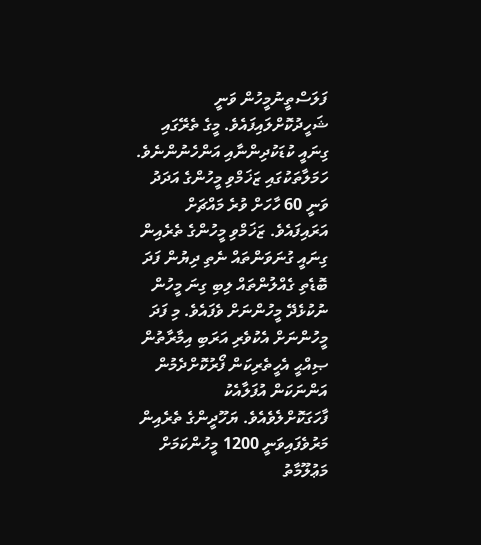ފަލަސްތީނުމީހުން ވަނީ ޝަހީދުކޮށްލައިފައެވެ. މީގެ ތެރޭގައި ގިނައީ ކުޑަކުދިންނާއި އަންހެނުންނެވެ. ހަމަލާތަކުގައި ޒަޚަމްވި މީހުންގެ އަދަދު ވަނީ 60 ހާހަށް ވުރެ މައްޗަށް އަރައިފައެވެ. ޒަޚަމްވި މީހުންގެ ތެރެއިން ގިނައީ ގުނަވަންތައް ނެތި ދިޔުން ފަދަ ބޮޑެތި ގެއްލުންތައް ލިބި ގިނަ މީހުން ނުކުޅެދޭ މީހުންނަށް ވެފައެވެ. މި ފަދަ މީހުންނަށް އެކުވެރި އަރަބި އިމާރާތުން ޞިއްޙީ އެހީތެރިކަން ފޯރުކޮށްދެމުން އަންނަކަން އުފަލާއެކު ފާހަގަކޮށްލެވެއެވެ. ޔަހޫދީންގެ ތެރެއިން މަރުވެފައިވަނީ 1200 މީހުންކަމަށް މަޢުލޫމާތު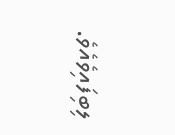ލިބިފައިވެއެވެ.